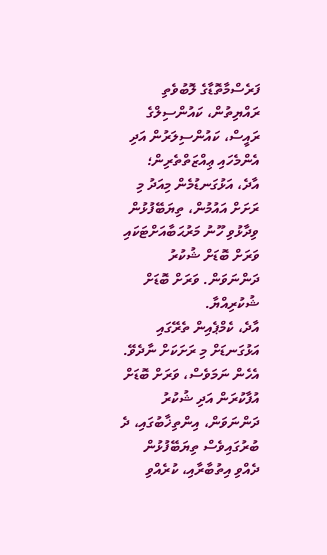ފަރެސްމާތޮޑާގެ ލޮބުވެތި ރައްޔިތުން، ކައުންސިލްގެ ރައީސް، ކައުންސިލަރުން އަދި އެންމެހައި ޢިއްޒަތްތެރިން؛
އާދެ، އަޅުގަނޑުމެން މިއަދު މި ރަށަށް އައުމުން، ތިޔަބޭފުޅުން ވިދާޅުވި ހޫނު މަރުޙަބާއަށްޓަކައި ވަރަށް ބޮޑަށް ޝުކުރު ދަންނަވަން. ވަރަށް ބޮޑަށް ޝުކުރިއްޔާ.
އާދެ، ކެމްޕެއިން ތެރޭގައި އަޅުގަނޑަށް މި ރަށަކަށް ނާދެވޭ. އެހެން ނަމަވެސް، ވަރަށް ބޮޑަށް އުފާކުރަން އަދި ޝުކުރު ދަންނަވަން، އިންތިޚާބުގައި، ދެ ބުރުގައިވެސް ތިޔަބޭފުޅުން ދެއްވި އިތުބާރާއި، ކުރެއްވި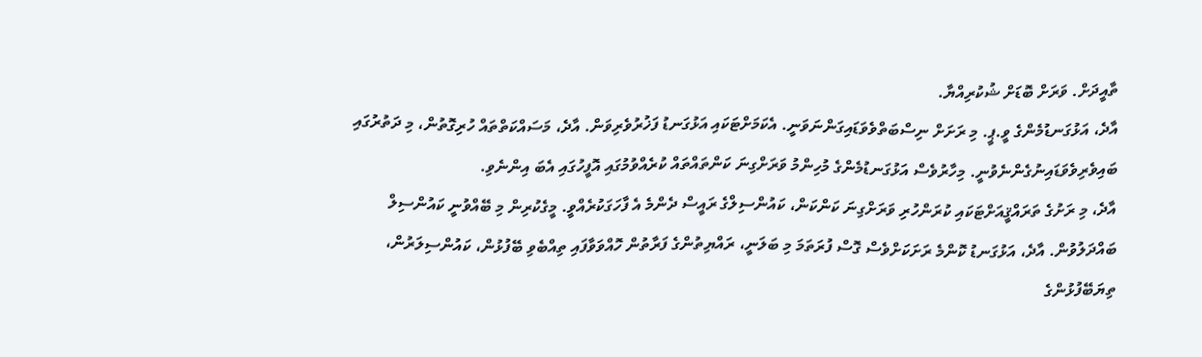ތާއީދަށް. ވަރަށް ބޮޑަށް ޝުކުރިއްޔާ.
އާދެ، އަޅުގަނޑުމެންގެ ވީ.ޕީ. މި ރަށަށް ނިސްބަތްވެވަޑައިގަންނަވަނީ. އެކަމަށްޓަކައި އަޅުގަނޑު ފަޚުރުވެރިވަން. އާދެ، މަސައްކަތްތައް ހުރިގޮތުން، މި ދަތުރުގައި ބައިވެރިވެވަޑައިނުގެންނެވުނީ. މިހާރުވެސް އަޅުގަނޑުމެންގެ މުހިންމު ވަރަށްގިނަ ކަންތައްތައް ކުރެއްވުމުގައި އޮފީހުގައި އެބަ އިންނެވި.
އާދެ، މި ރަށުގެ ތަރައްޤީއަށްޓަކައި ކުރަންހުރި ވަރަށްގިނަ ކަންކަން، ކައުންސިލްގެ ރައީސް ދެންމެ އެ ފާހަގަކުރެއްވީ. މީގެކުރިން މި ބޭއްވުނީ ކައުންސިލް ބައްދަލުވުން. އާދެ، އަޅުގަނޑު ކޮންމެ ރަށަކަށްވެސް ގޮސް ފުރަތަމަ މި ބަލަނީ، ރައްޔިތުންގެ ފަރާތުން ހޮއްވަވާފައި ތިއްބެވި ބޭފުޅުން، ކައުންސިލަރުން، ތިޔަބޭފުޅުންގެ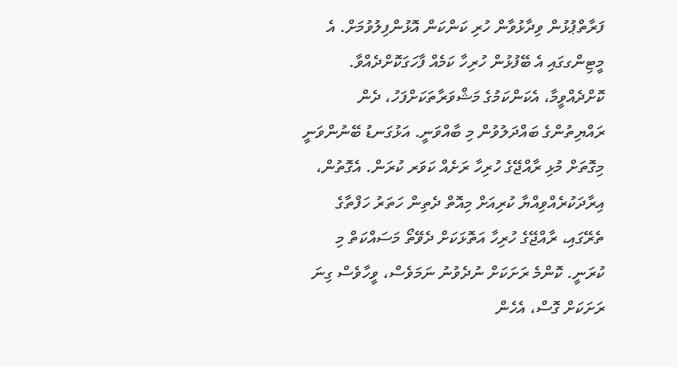ފަރާތްޕުޅުން ވިދާޅުވާން ހުރި ކަންކަން އޮޅުންފިލުވުމަށް. އެ މީޓިންގގައި އެ ބޭފުޅުން ހުރިހާ ކަމެއް ފާހަގަކޮށްދެއްވާ. ކޮށްދެއްވީމާ، އެކަންކަމުގެ މަޝްވަރާތަކަށްފަހު، ދެން ރައްޔިތުންގެ ބައްދަލުވުން މި ބާއްވަނީ. އަޅުގަނޑު ބޭނުންވަނީ މިގޮތަށް މުޅި ރާއްޖޭގެ ހުރިހާ ރަށެއް ކަވަރ ކުރަން. އެގޮތުން، އިރާދަކުރެއްވިއްޔާ ކުރިއަށް މިއޮތް ދެތިން ހަތަރު ހަފްތާގެ ތެރޭގައި، ރާއްޖޭގެ ހުރިހާ އަތޮޅަކަށް ދެވޭތޯ މަސައްކަތް މި ކުރަނީ. ކޮންމެ ރަށަކަށް ނުދެވުނު ނަމަވެސް، ވީހާވެސް ގިނަ ރަށަކަށް ގޮސް، އެހެން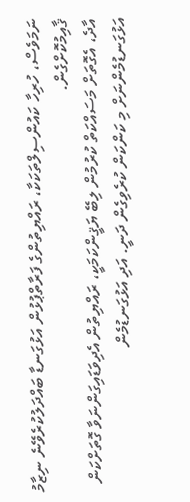ނަމަވެސް، ހުރިހާ ކައުންސިލްތަކަކާ، ރައްޔިތުންގެ ފަރާތްޕުޅުން އަޅުގަނޑާ ބައްދަލުކުރެވޭނެ ނިޒާމު ޤާއިމުކޮށްގެން.
އާދެ، އެގޮތަށް މަސައްކަތް ކުރުމުން ލިބޭ ޔަޤީންކަމަކީ، ރައްޔިތުން އެދިވަޑައިގަންނަވާ ގޮތަށްކަން އަޅުގަނޑުމެންނަށް މި ކަންކަން ކުރެވިގެން ދަނީ. އަދި އަޅުގަނޑުމެން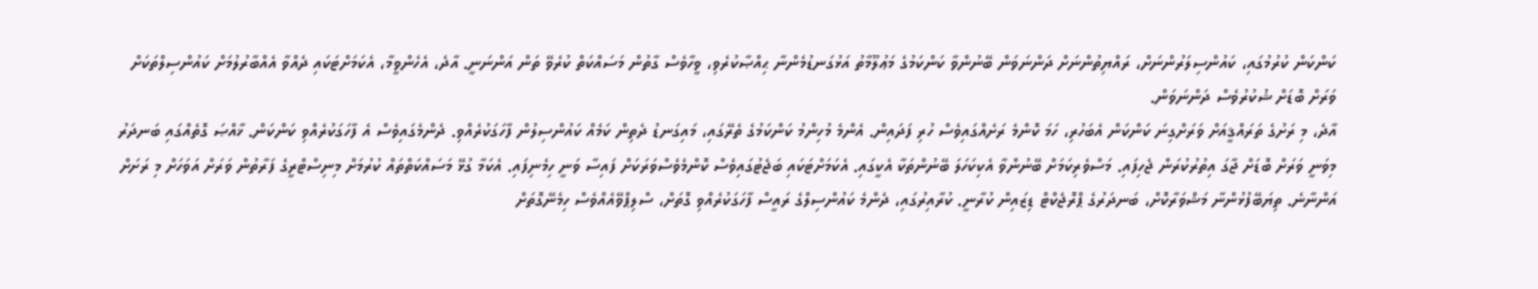ކަންކަން ކުރުމުގައި، ކައުންސިލަރުންނަށް، ރައްޔިތުންނަށް ދަންނަވަން ބޭނުންވާ ކަންކަމުގެ މަޢުލޫމާތު އަޅުގަނޑުމެންނާ ޙިއްޞާކުރެވި، ވީހާވެސް ގާތުން މަސައްކަތް ކުރެވޭ ތަން އަންނަނީ. އާދެ، އެހެންވީމާ، އެކަމަށްޓަކައި ދެއްވާ އެއްބާރުލުމަށް ކައުންސިލްތަކަށް ވަރަށް ބޮޑަށް ޝުކުރުވެސް ދަންނަވަން.
އާދެ، މި ރަށުގެ ތަރައްޤީއަށް ވަރަށްގިނަ ކަންކަން އެބަހުރި، ހަމަ ކޮންމެ ރަށެއްގައިވެސް ހުރި ފަދައިން. އެންމެ މުހިންމު ކަންކަމުގެ ތެރޭގައި، މައިގަނޑު ދެތިން ކަމެއް ކައުންސިލުން ފާހަގަކުރެއްވި. ދެންމެގައިވެސް އެ ފާހަގަކުރެއްވި ކަންކަން. ޚާއްޞަ ގޮތެއްގައި ބަނދަރު މިވަނީ ވަރަށް ބޮޑަށް ޖާގަ އިތުރުކުރަން ޖެހިފައި. މަސްވެރިކަމަށް ބޭނުންވާ އެކިކަހަލަ ބޭނުންތަކާ އެކީގައި. އެކަމަށްޓަކައި ބަޖެޓުގައިވެސް ކޮންމެވެސްވަރަކަށް ފައިސާ ވަނީ ހިމެނިފައި. އެކަމާ ގުޅޭ މަސައްކަތްތައް ކުރުމަށް މިނިސްޓްރީގެ ފަރާތުން ވަރަށް އަވަހަށް މި ރަށަށް އަންނާނެ. ތިޔަބޭފުޅުންނާ މަޝްވަރާކޮށް، ބަނދަރުގެ ޕްރޮޖެކްޓް ޑިޒައިން ކުރާނީ. ކުރާއިރުގައި، ދެންމެ ކައުންސިލްގެ ރައީސް ފާހަގަކުރެއްވި ގޮތަށް، ސްލިޕްވޭއެއްވެސް ހިމެނޭގޮތަށް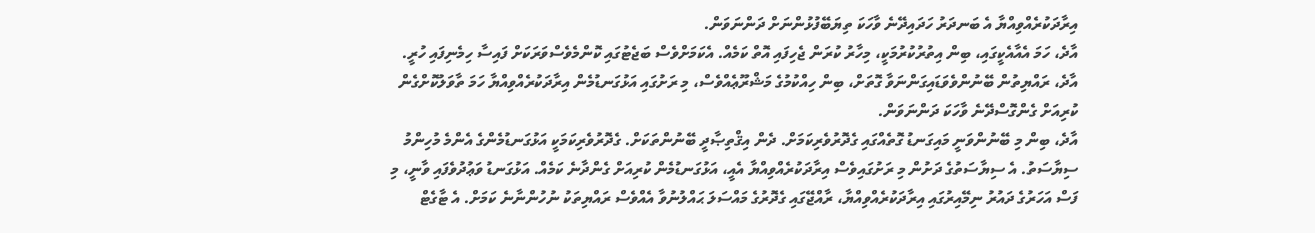އިރާދަކުރެއްވިއްޔާ އެ ބަނދަރު ހަދައިދޭނެ ވާހަކަ ތިޔަބޭފުޅުންނަށް ދަންނަވަން.
އާދެ، ހަމަ އެއާއެކީގައި، ބިން އިތުރުކުރުމަކީ، މިހާރު ކުރަން ޖެހިފައި އޮތް ކަމެއް. އެކަމަށްވެސް ބަޖެޓުގައި ކޮންމެވެސްވަރަކަށް ފައިސާ ހިމެނިފައި ހުރީ. އާދެ، ރައްޔިތުން ބޭނުންވެވަޑައިގަންނަވާ ގޮތަށް، ބިން ހިއްކުމުގެ މަޝްރޫޢެއްވެސް، މި ރަށުގައި އަޅުގަނޑުމެން އިރާދަކުރެއްވިއްޔާ ހަމަ ތާވަލުކޮށްގެން ކުރިއަށް ގެންގޮސްދޭނެ ވާހަކަ ދަންނަވަން.
އާދެ، ބިން މި ބޭނުންވަނީ މައިގަނޑު ގޮތެއްގައި ގެދޮރުވެރިކަމަށް. ދެން އިޤްތިޞާދީ ބޭނުންތަކަށް. ގެދޮރުވެރިކަމަކީ އަޅުގަނޑުމެންގެ އެންމެ މުހިންމު ސިޔާސަތު. އެ ސިޔާސަތުގެ ދަށުން މި ރަށުގައިވެސް އިރާދަކުރެއްވިއްޔާ އެއީ، އަޅުގަނޑުމެން ކުރިއަށް ގެންދާނެ ކަމެއް. އަޅުގަނޑު ވަޢުދުވެފައި ވާނީ، މި ފަސް އަހަރުގެ ދައުރު ނިމޭއިރުގައި އިރާދަކުރެއްވިއްޔާ، ރާއްޖޭގައި ގެދޮރުގެ މައްސަލަ ޙައްލުނުވާ އެއްވެސް ރައްޔިތަކު ނުހުންނާނެ ކަމަށް. އެ ޓާގެޓް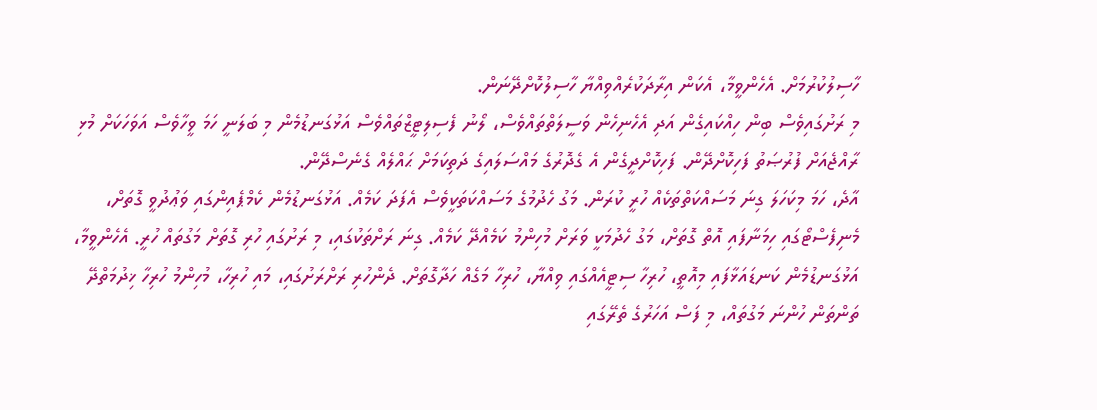ހާސިލުކުރުމަށް. އެހެންވީމާ، އެކަން އިރާދަކުރެއްވިއްޔާ ހާސިލުކޮށްދޭނަން.
މި ރަށުގައިވެސް ބިން ހިއްކައިގެން އަދި އެހެނިހެން ވަސީލަތްތައްވެސް، ލޯނު ފެސިލިޓީޒްތައްވެސް އަޅުގަނޑުމެން މި ބަލަނީ ހަމަ ވީހާވެސް އަވަހަކަށް މުޅި ރާއްޖެއަށް ފުރުޞަތު ފަހިކޮށްދޭން. ފަހިކޮށްދީގެން އެ ގެދޮރުގެ މައްސަލައިގެ ދަތިކަމަށް ޙައްލެއް ގެނެސްދޭން.
އާދެ، ހަމަ މިކަހަލަ ގިނަ މަސައްކަތްތަކެއް ހުރީ ކުރަން. މަގު ހެދުމުގެ މަސައްކަތަކީވެސް އެފަދަ ކަމެއް. އަޅުގަނޑުމެން ކެމްޕެއިންގައި ވަޢުދުވީ ގޮތަށް، މެނިފެސްޓޯގައި ހިމަނާފައި އޮތް ގޮތަށް، މަގު ހެދުމަކީ ވަރަށް މުހިންމު ކަމެއްދޭ ކަމެއް. ގިނަ ރަށްތަކުގައި، މި ރަށުގައި ހުރި ގޮތަށް މަގުތައް ހުރީ. އެހެންވީމާ، އަޅުގަނޑުމެން ކަނޑައަޅާފައި މިއޮތީ، ހުރިހާ ސިޓީއެއްގައި ވިއްޔާ، ހުރިހާ މަގެއް ހަދާގޮތަށް. ދެންހުރި ރަށްރަށުގައި، މައި ހުރިހާ، މުހިންމު ހުރިހާ ޚިދުމަތްދޭ ތަންތަން ހުންނަ މަގުތައް، މި ފަސް އަހަރުގެ ތެރޭގައި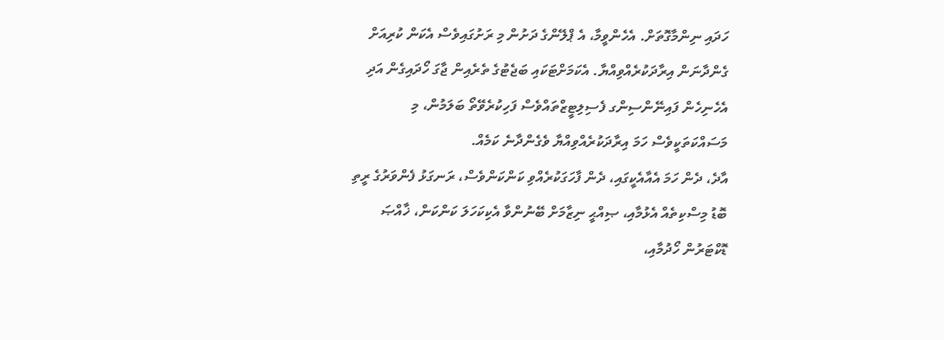ހަދައި ނިންމާގޮތަށް. އެހެންވީމާ، އެ ޕްލޭންގެ ދަށުން މި ރަށުގައިވެސް އެކަން ކުރިއަށް ގެންދާނަން އިރާދަކުރެއްވިއްޔާ. އެކަމަށްޓަކައި ބަޖެޓުގެ ތެރެއިން ޖާގަ ހޯދައިގެން އަދި އެހެނިހެން ފައިނޭންސިންގ ފެސިލިޓީޒްތައްވެސް ފަހިކުރެވޭތޯ ބަލަމުން، މި މަސައްކަތަކީވެސް ހަމަ އިރާދަކުރެއްވިއްޔާ ވެގެންދާނެ ކަމެއް.
އާދެ، ދެން ހަމަ އެއާއެކީގައި، ދެން ފާހަގަކުރެއްވި ކަންކަންވެސް، ރަނގަޅު ފެންވަރުގެ ރީތި ބޮޑު މިސްކިތެއް އެޅުމާއި، ޞިއްޙީ ނިޒާމަށް ބޭނުންވާ އެކިކަހަލަ ކަންކަން، ޚާއްޞަ ޑޮކްޓަރުން ހޯދުމާއި،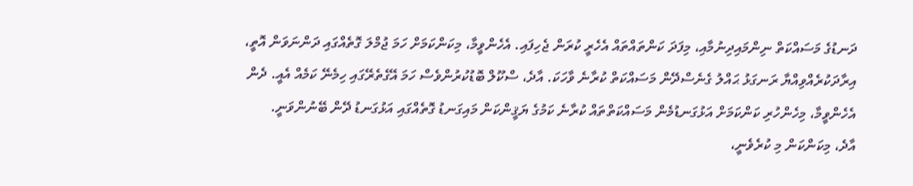ދަނޑުގެ މަސައްކަތް ނިންމައިދިނުމާއި، މިފަދަ ކަންތައްތައް އެހެރީ ކުރަން ޖެހިފައި. އެހެންވީމާ، މިކަންކަމަށް ހަމަ ޖުމްލަ ގޮތެއްގައި ދަންނަވަން އޮތީ، އިރާދަކުރެއްވިއްޔާ ރަނގަޅު ޙައްލު ގެނެސްދޭން މަސައްކަތް ކުރާނެ ވާހަކަ. އާދެ، ސްކޫލް ބޮޑުކުރުންވެސް ހަމަ އޭގެތެރޭގައި ހިމެނޭ ކަމެއް އެއީ. ދެން އެހެންވީމާ، މިހެންހުރި ކަންކަމަށް އަޅުގަނޑުމެން މަސައްކަތްތައް ކުރާނެ ކަމުގެ ޔަޤީންކަން މައިގަނޑު ގޮތެއްގައި އަޅުގަނޑު ދޭން ބޭނުންވަނީ.
އާދެ، މިކަންކަން މި ކުރެވެނީ،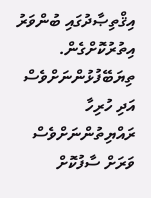އިޤްތިޞާދުގައި ބުންވަރު އިތުރުކޮށްގެން. ތިޔަބޭފުޅުންނަށްވެސް އަދި ހުރިހާ ރައްޔިތުންނަށްވެސް ވަރަށް ސާފުކޮށް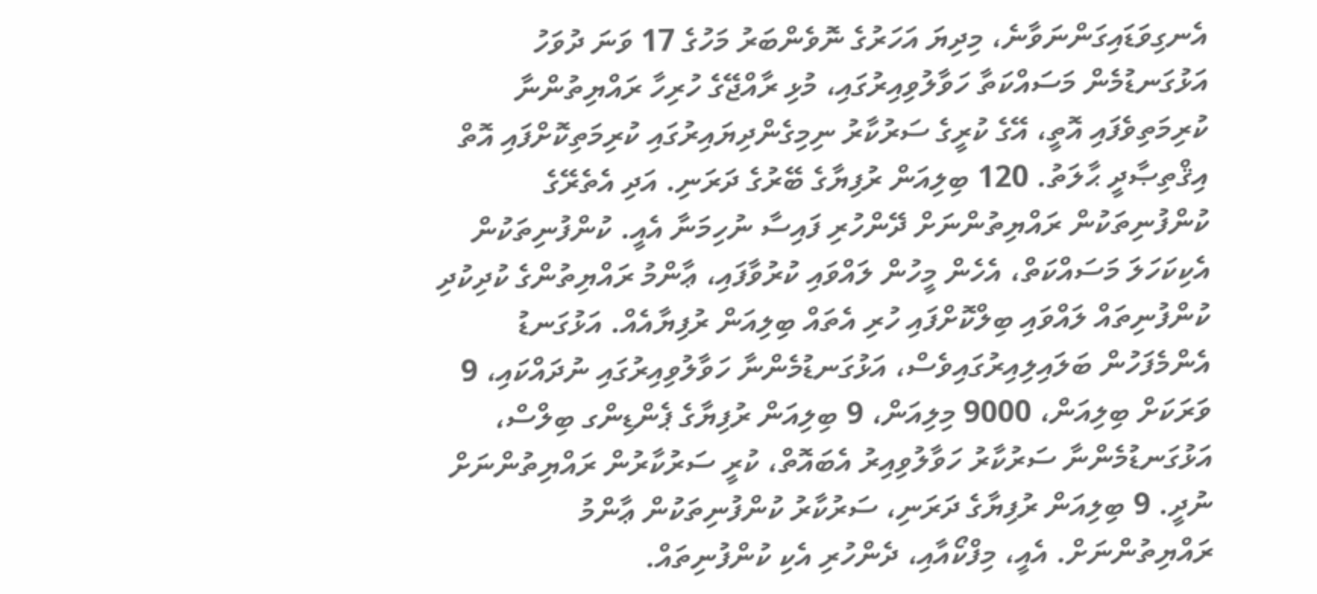އެނގިވަޑައިގަންނަވާނެ، މިދިޔަ އަހަރުގެ ނޮވެންބަރު މަހުގެ 17 ވަނަ ދުވަހު އަޅުގަނޑުމެން މަސައްކަތާ ހަވާލުވިއިރުގައި، މުޅި ރާއްޖޭގެ ހުރިހާ ރައްޔިތުންނާ ކުރިމަތިވެފައި އޮތީ، އޭގެ ކުރީގެ ސަރުކާރު ނިމިގެންދިޔައިރުގައި ކުރިމަތިކޮށްފައި އޮތް އިޤްތިޞާދީ ޙާލަތު. 120 ބިލިއަން ރުފިޔާގެ ބޭރުގެ ދަރަނި. އަދި އެތެރޭގެ ކުންފުނިތަކުން ރައްޔިތުންނަށް ދޭންހުރި ފައިސާ ނުހިމަނާ އެއީ. ކުންފުނިތަކުން އެކިކަހަލަ މަސައްކަތް، އެހެން މީހުން ލައްވައި ކުރުވާފައި، ޢާންމު ރައްޔިތުންގެ ކުދިކުދި ކުންފުނިތައް ލައްވައި ބިލްކޮށްފައި ހުރި އެތައް ބިލިއަން ރުފިޔާއެއް. އަޅުގަނޑު އެންމެފަހުން ބަލައިލިއިރުގައިވެސް، އަޅުގަނޑުމެންނާ ހަވާލުވިއިރުގައި ނުދައްކައި، 9 ވަރަކަށް ބިލިއަން، 9000 މިލިއަން، 9 ބިލިއަން ރުފިޔާގެ ޕެންޑިންގ ބިލްސް، އަޅުގަނޑުމެންނާ ސަރުކާރު ހަވާލުވިއިރު އެބައޮތް، ކުރީ ސަރުކާރުން ރައްޔިތުންނަށް ނުދީ. 9 ބިލިއަން ރުފިޔާގެ ދަރަނި، ސަރުކާރު ކުންފުނިތަކުން ޢާންމު ރައްޔިތުންނަށް. އެއީ، މިފްކޯއާއި، ދެންހުރި އެކި ކުންފުނިތައް.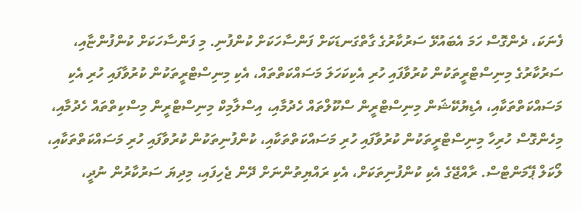ފެނަކަ، ދެންގޮސް ހަމަ އެބައުޅޭ ސަރުކާރުގެ ގާތްގަނޑަކަށް ފަންސާހަކަށް ކުންފުނި. މި ފަންސާހަކަށް ކުންފުންޏާއި، ސަރުކާރުގެ މިނިސްޓްރީތަކުން ކުރުވާފައި ހުރި އެކިކަހަލަ މަސައްކަތްތައް، އެކި މިނިސްޓްރީތަކުން ކުރުވާފައި ހުރި އެކި މަސައްކަތްތަކާއި، އެޑިޔުކޭޝަން މިނިސްޓްރީން ސްކޫލްތައް ހެދުމާއި، އިސްލާމިކް މިނިސްޓްރީން މިސްކިތްތައް ހެދުމާއި، މިހެންގޮސް ހުރިހާ މިނިސްޓްރީތަކުން ކުރުވާފައި ހުރި މަސައްކަތްތަކާއި، ކުންފުނިތަކުން ކުރުވާފައި ހުރި މަސައްކަތްތަކާއި، ލޯކަލް ޕޭމަންޓްސް. ރާއްޖޭގެ އެކި ކުންފުނިތަކަށް، އެކި ރައްޔިތުންނަށް ދޭން ޖެހިފައި، މިދިޔަ ސަރުކާރުން ނުދީ،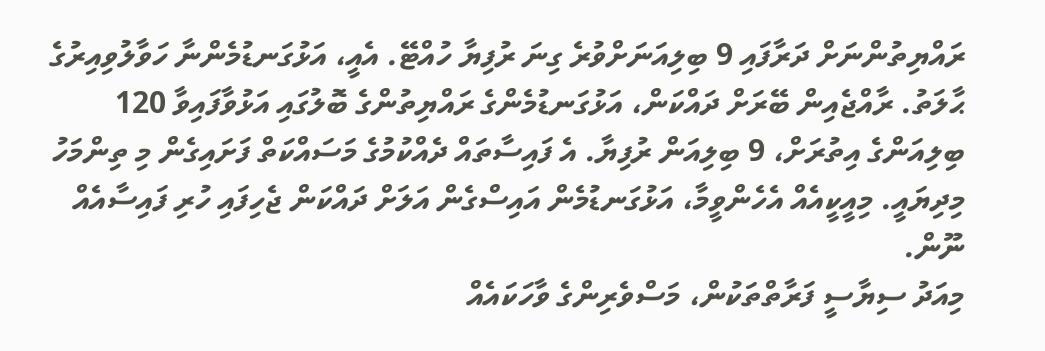ރައްޔިތުންނަށް ދަރާފައި 9 ބިލިއަނަށްވުރެ ގިނަ ރުފިޔާ ހުއްޓޭ. އެއީ، އަޅުގަނޑުމެންނާ ހަވާލުވިއިރުގެ ޙާލަތު. ރާއްޖެއިން ބޭރަށް ދައްކަން، އަޅުގަނޑުމެންގެ ރައްޔިތުންގެ ބޮލުގައި އަޅުވާފައިވާ 120 ބިލިއަންގެ އިތުރަށް، 9 ބިލިއަން ރުފިޔާ. އެ ފައިސާތައް ދެއްކުމުގެ މަސައްކަތް ފަށައިގެން މި ތިންމަހު މިދިޔައީ. މިއީކީއެއް އެހެންވީމާ، އަޅުގަނޑުމެން އައިސްގެން އަލަށް ދައްކަން ޖެހިފައި ހުރި ފައިސާއެއް ނޫން.
މިއަދު ސިޔާސީ ފަރާތްތަކުން، މަސްވެރިންގެ ވާހަކައެއް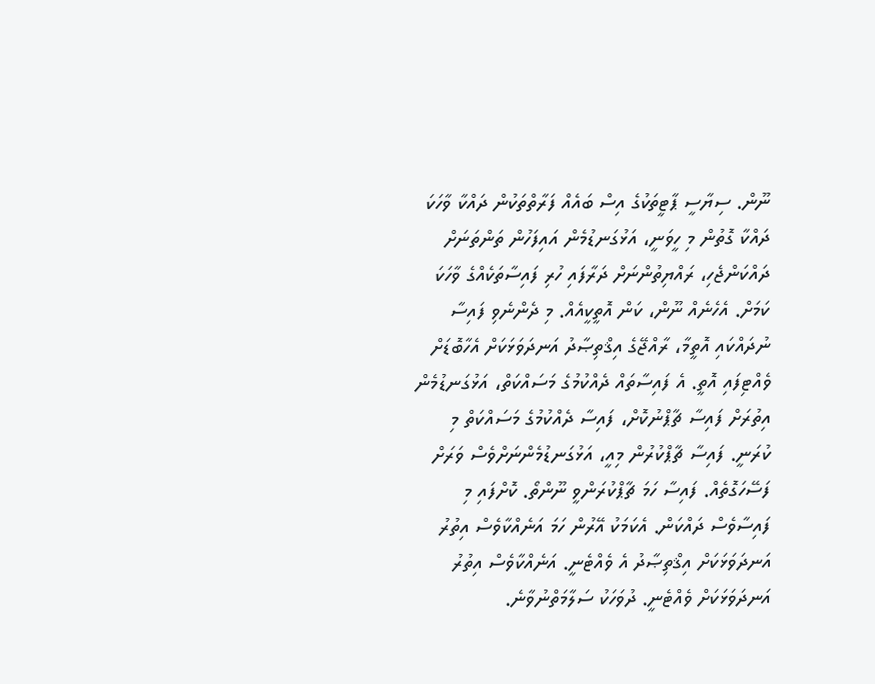ނޫން. ސިޔާސީ ޕާޓީތަކުގެ އިސް ބައެއް ފަރާތްތަކުން ދައްކާ ވާހަކަ ދައްކާ ގޮތުން މި ހީވަނީ، އަޅުގަނޑުމެން އައިފަހުން ތަންތަނަށް ދައްކަންޖެހި، ރައްޔިތުންނަށް ދަރާފައި ހުރި ފައިސާތަކެއްގެ ވާހަކަ ކަމަށް. އެހެނެއް ނޫން، ކަން އޮތީކީއެއް. މި ދެންނެވި ފައިސާ ނުދައްކައި އޮތީމާ، ރާއްޖޭގެ އިޤްތިޞާދު އަނދަވަޅަކަށް އެހާބޮޑަށް ވެއްޓިފައި އޮތީ. އެ ފައިސާތައް ދެއްކުމުގެ މަސައްކަތް، އަޅުގަނޑުމެން އިތުރަށް ފައިސާ ޗާޕްނުކޮށް، ފައިސާ ދެއްކުމުގެ މަސައްކަތް މި ކުރަނީ. ފައިސާ ޗާޕްކުރުން މިއީ، އަޅުގަނޑުމެންނަށްވެސް ވަރަށް ފަސޭހަގޮތެއް. ފައިސާ ހަމަ ޗާޕްކުރަންވީ ނޫންތޯ. ކޮށްފައި މި ފައިސާވެސް ދައްކަން. އެކަމަކު އޭރުން ހަމަ އަނެއްކާވެސް އިތުރު އަނދަވަޅަކަށް އިޤްތިޞާދު އެ ވެއްޓެނީ. އަނެއްކާވެސް އިތުރު އަނދަވަޅަކަށް ވެއްޓެނީ. ދުވަހަކު ސަލާމަތްނުވާނެ.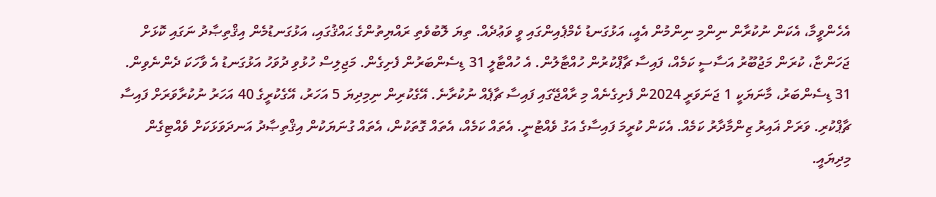އެހެންވީމާ، އެކަން ނުކުރާން ނިންމި ނިންމުން އެއީ، އަޅުގަނޑު ކެމްޕެއިންގައި ވީ ވަޢުދެއް. ތިޔަ ލޮބުވެތި ރައްޔިތުންގެ ޙައްޤުގައި، އަޅުގަނޑުމެން އިޤްތިޞާދު ނަގައި ކޮޅަށް ޖަހަންޏާ، ކުރަން މަޖުބޫރު އަސާސީ ކަމެއް، ފައިސާ ޗާޕްކުރުން ހުއްޓާލުން. އެ ހުއްޓާލީ 31 ޑިސެންބަރުން ފެށިގެން. މަޖިލިސް ހުޅުވި ދުވަހު އަޅުގަނޑު އެ ވާހަކަ ދެންނެވިން. 31 ޑިސެންބަރު، މާނަޔަކީ 1 ޖަނަވަރީ 2024ން ފެށިގެނެއް މި ރާއްޖޭގައި ފައިސާ ޗާޕެއް ނުކުރާނެ. އޭގެކުރިން ނިމިދިޔަ 5 އަހަރު، އޭގެކުރީގެ 40 އަހަރު ނުކުރާވަރަށް ފައިސާ ޗާޕްކުރި. ވަރަށް ޣައިރު ޒިންމާދާރު ކަމެއް. އެކަން ކުރީމަ ފައިސާގެ އަގު ވެއްޓުނީ. އެތައް ކަމެއް، އެތައް ގޮތަކުން، އެތައް ގުނަޔަކުން އިޤްތިޞާދު އަނދަވަޅަކަށް ވެއްޓިގެން މިދިޔައީ.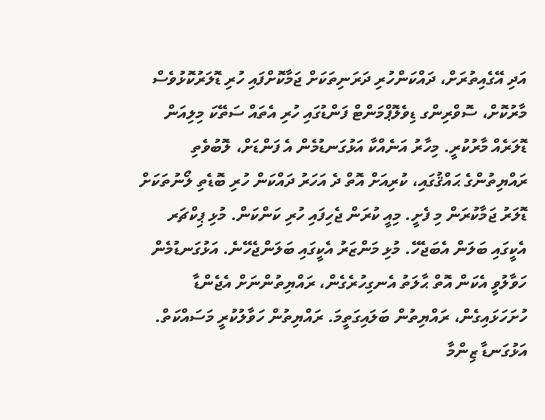އަދި އޭގެއިތުރަށް، ދައްކަންހުރި ދަރަނިތަކަށް ޖަމާކޮށްފައި ހުރި ޑޮލަރުކޮޅުވެސް މާރުކޮށް، ސޮވްރިންގ ޑިވެލޮޕްމަންޓް ފަންޑުގައި ހުރި އެތައް ސަތޭކަ މިލިއަން ޑޮލަރެއް މާރުކުރީ. މިހާރު އަނެއްކާ އަޅުގަނޑުމެން އެ ފަންޑަށް، ލޮބުވެތި ރައްޔިތުންގެ ޙައްޤުގައި، ކުރިއަށް އޮތް ދެ އަހަރު ދައްކަން ހުރި ބޮޑެތި ލޯނުތަކަށް ޑޮލަރު ޖަމާކުރަން މި ފެށީ. މިއީ ކުރަން ޖެހިފައި ހުރި ކަންކަން. މުޅި ޕިކްޗަރ އެކީގައި ބަލަން އެބަޖެހޭ. މުޅި މަންޒަރު އެކީގައި ބަލަންޖެހޭނެ. އަޅުގަނޑުމެން ހަވާލުވީ އެކަން އޮތް ޙާލަތު އެނގިހުރެގެން، ރައްޔިތުންނަށް އެޖެންޑާ ހުށަހަޅައިގެން، ރައްޔިތުން ބަލައިގަތީމަ. ރައްޔިތުން ހަވާލުކުރީ މަސައްކަތް. އަޅުގަނޑާ ޒިންމާ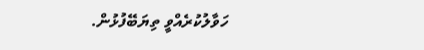ހަވާލުކުރެއްވީ ތިޔަބޭފުޅުން.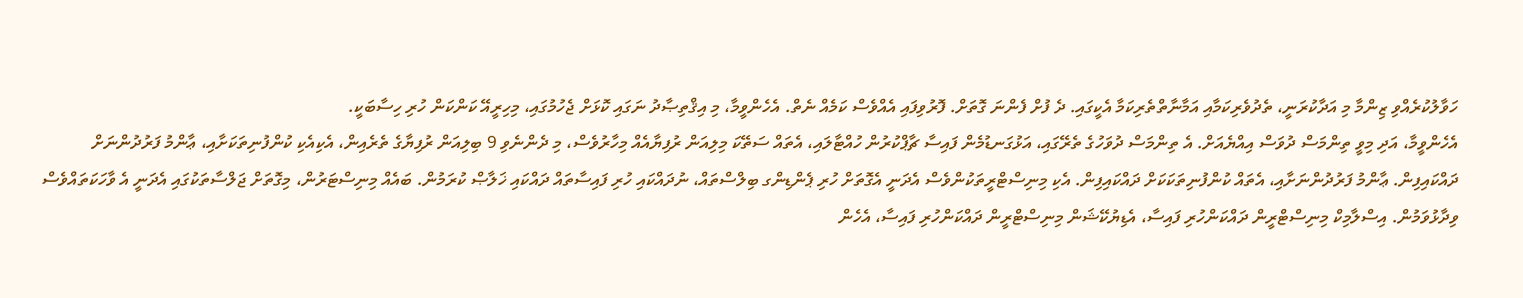ހަވާލުކުރެއްވި ޒިންމާ މި އަދާކުރަނީ، ތެދުވެރިކަމާއި އަމާނާތްތެރިކަމާ އެކީގައި. ދެ ފުށް ފެންނަ ގޮތަށް. ފޮރުވިފައި އެއްވެސް ކަމެއް ނެތް. އެހެންވީމާ، މި އިޤްތިޞާދު ނަގައި ކޮޅަށް ޖެހުމުގައި، މިހިރީއޭ ކަންކަން ހުރި ހިސާބަކީ.
އެހެންވީމާ، އަދި މިވީ ތިންމަސް ދުވަސް އިއްޔެއަށް. އެ ތިންމަސް ދުވަހުގެ ތެރޭގައި، އަޅުގަނޑުމެން ފައިސާ ޗާޕްކުރުން ހުއްޓާލައި، އެތައް ސަތޭކަ މިލިއަން ރުފިޔާއެއް މިހާރުވެސް، މި ދެންނެވި 9 ބިލިއަން ރުފިޔާގެ ތެރެއިން، އެކިއެކި ކުންފުނިތަކަށާއި، ޢާންމު ފަރުދުންނަށް ދައްކައިފިން. ޢާންމު ފަރުދުންނަށާއި، އެތައް ކުންފުނިތަކަކަށް ދައްކައިފިން. އެކި މިނިސްޓްރީތަކުންވެސް އެދަނީ އެގޮތަށް ހުރި ޕެންޑިންގ ބިލްސްތައް، ނުދައްކައި ހުރި ފައިސާތައް ދައްކައި ޚަލާޞް ކުރަމުން. ބައެއް މިނިސްޓަރުން، މިގޮތަށް ޖަލްސާތަކުގައި އެދަނީ އެ ވާހަކަތައްވެސް ވިދާޅުވަމުން. އިސްލާމިކް މިނިސްޓްރީން ދައްކަންހުރި ފައިސާ، އެޑިޔުކޭޝަން މިނިސްޓްރީން ދައްކަންހުރި ފައިސާ، އެހެން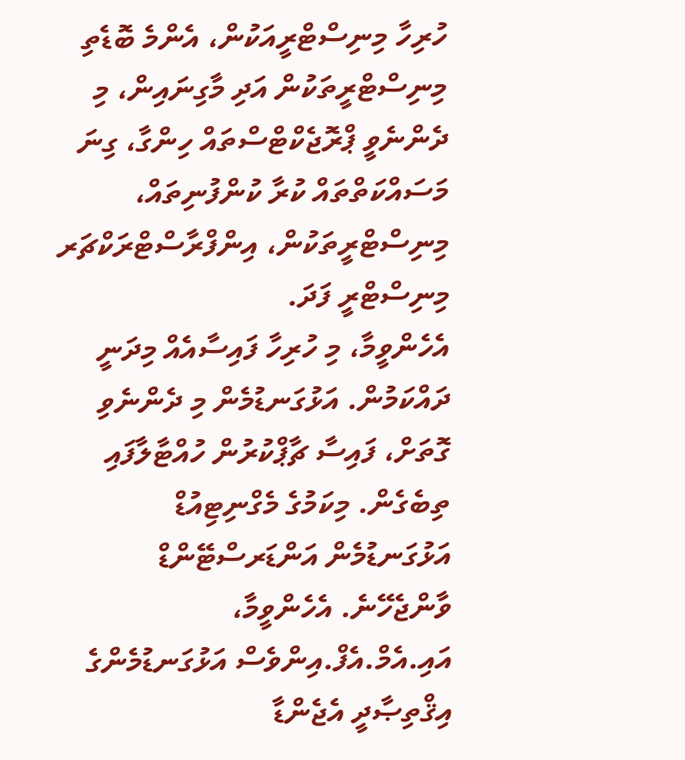ހުރިހާ މިނިސްޓްރީއަކުން، އެންމެ ބޮޑެތި މިނިސްޓްރީތަކުން އަދި މާގިނައިން، މި ދެންނެވީ ޕްރޮޖެކްޓްސްތައް ހިންގާ، ގިނަ މަސައްކަތްތައް ކުރާ ކުންފުނިތައް، މިނިސްޓްރީތަކުން، އިންފްރާސްޓްރަކްޗަރ މިނިސްޓްރީ ފަދަ.
އެހެންވީމާ، މި ހުރިހާ ފައިސާއެއް މިދަނީ ދައްކަމުން. އަޅުގަނޑުމެން މި ދެންނެވި ގޮތަށް، ފައިސާ ޗާޕްކުރުން ހުއްޓާލާފައި ތިބެގެން. މިކަމުގެ މެގްނިޓިއުޑް އަޅުގަނޑުމެން އަންޑަރސްޓޭންޑް ވާންޖެހޭނެ. އެހެންވީމާ، އައި.އެމް.އެފް.އިންވެސް އަޅުގަނޑުމެންގެ އިޤްތިޞާދީ އެޖެންޑާ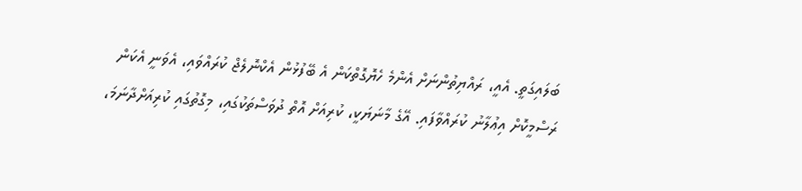ބަލައިގަތީ. އެއީ، ރައްޔިތުންނަށް އެންމެ ހެޔޮގޮތްކަން އެ ބޭފުޅުން އެކްނޮލެޖް ކުރައްވައި، އެވަނީ އެކަން ރަސްމީކޮށް އިޢުލާނު ކުރައްވާފައި. އޭގެ މާނަޔަކީ، ކުރިއަށް އޮތް ދުވަސްތަކުގައި، މިގޮތުގައި ކުރިއަށްދާނަމަ،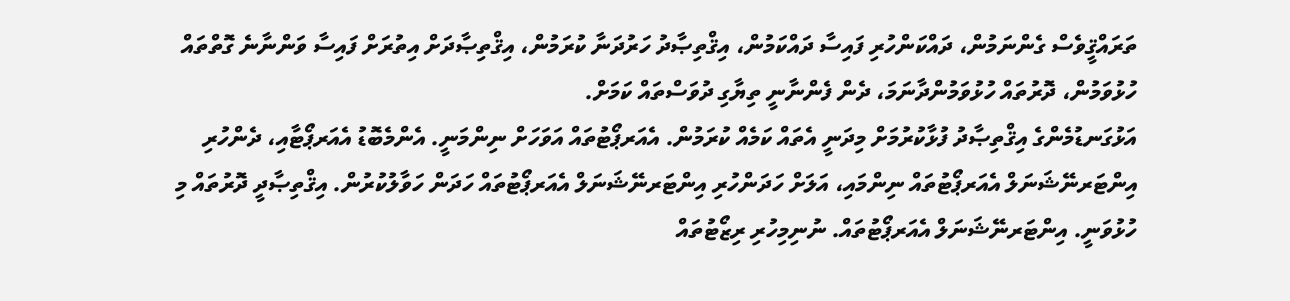ތަރައްޤީވެސް ގެންނަމުން، ދައްކަންހުރި ފައިސާ ދައްކަމުން، އިޤްތިޞާދު ހަރުދަނާ ކުރަމުން، އިޤްތިޞާދަށް އިތުރަށް ފައިސާ ވަންނާނެ ގޮތްތައް ހުޅުވަމުން، ދޮރުތައް ހުޅުވަމުންދާނަމަ، ދެން ފެންނާނީ ތިޔާގި ދުވަސްތައް ކަމަށް.
އަޅުގަނޑުމެންގެ އިޤްތިޞާދު ފުޅާކުރުމަށް މިދަނީ އެތައް ކަމެއް ކުރަމުން. އެއަރޕޯޓުތައް އަވަހަށް ނިންމަނީ. އެންމެބޮޑު އެއަރޕޯޓާއި، ދެންހުރި އިންޓަރނޭޝަނަލް އެއަރޕޯޓުތައް ނިންމައި، އަލަށް ހަދަންހުރި އިންޓަރނޭޝަނަލް އެއަރޕޯޓުތައް ހަދަން ހަވާލުކުރުން. އިޤްތިޞާދީ ދޮރުތައް މި ހުޅުވަނީ. އިންޓަރނޭޝަނަލް އެއަރޕޯޓުތައް. ނުނިމިހުރި ރިޒޯޓުތައް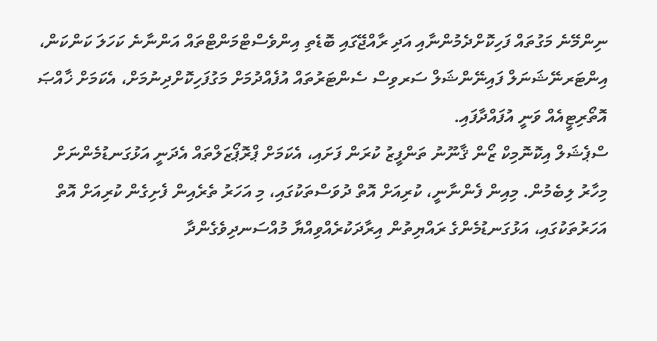ނިންމޭނެ މަގުތައް ފަހިކޮށްދެމުންނާއި އަދި ރާއްޖޭގައި ބޮޑެތި އިންވެސްޓްމަންޓްތައް އަންނާނެ ކަހަލަ ކަންކަން، އިންޓަރނޭޝަނަލް ފައިނޭންޝަލް ސަރވިސް ސެންޓަރުތައް އުފެއްދުމަށް މަގުފަހިކޮށްދިނުމަށް، އެކަމަށް ޚާއްޞަ އޮތޯރިޓީއެއް ވަނީ އުފައްދާފައި.
ސްޕެޝަލް އިކޮނޮމިކް ޒޯން ޤާނޫނު ތަންފީޒު ކުރަން ފަށައި، އެކަމަށް ޕްރޮޕޯޒަލްތައް އެދަނީ އަޅުގަނޑުމެންނަށް މިހާރު ލިބެމުން. މިއިން ފެންނާނީ، ކުރިއަށް އޮތް ދުވަސްތަކުގައި، މި އަހަރު ތެރެއިން ފެށިގެން ކުރިއަށް އޮތް އަހަރުތަކުގައި، އަޅުގަނޑުމެންގެ ރައްޔިތުން އިރާދަކުރެއްވިއްޔާ މުއްސަނދިވެގެންދާ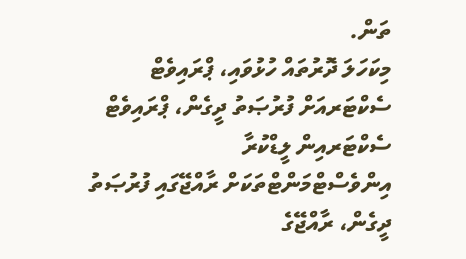ތަން.
މިކަހަލަ ދޮރުތައް ހުޅުވައި، ޕްރައިވެޓް ސެކްޓަރއަށް ފުރުޞަތު ދީގެން، ޕްރައިވެޓް ސެކްޓަރއިން ލީޑްކުރާ އިންވެސްޓްމަންޓްތަކަށް ރާއްޖޭގައި ފުރުޞަތު ދީގެން، ރާއްޖޭގެ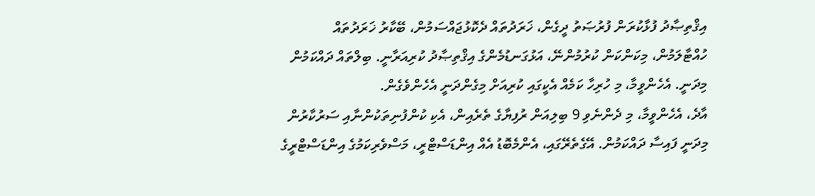އިޤްތިޞާދު ފުޅާކުރަން ފުރުޞަތު ދީގެން، ޚަރަދުތައް ދެކޮޅުޖައްސަމުން، ބޭކާރު ޚަރަދުތައް ހުއްޓާލަމުން، މިކަންކަން ކުރުމުންނޭ، އަޅުގަނޑުމެންގެ އިޤްތިޞާދު ކުރިއަރާނީ. ބިލްތައް ދައްކަމުން މިދަނީ. އެހެންވީމާ، މި ހުރިހާ ކަމެއް އެކީގައި ކުރިއަށް މިގެންދަނީ އެހެންވެގެން.
އާދެ، އެހެންވީމާ، މި ދެންނެވި 9 ބިލިއަން ރުފިޔާގެ ތެރެއިން، އެކި ކުންފުނިތަކުންނާއި ސަރުކާރުން މިދަނީ ފައިސާ ދައްކަމުން. އޭގެތެރޭގައި، އެންމެބޮޑު އެއް އިންޑަސްޓްރީ، މަސްވެރިކަމުގެ އިންޑަސްޓްރީގެ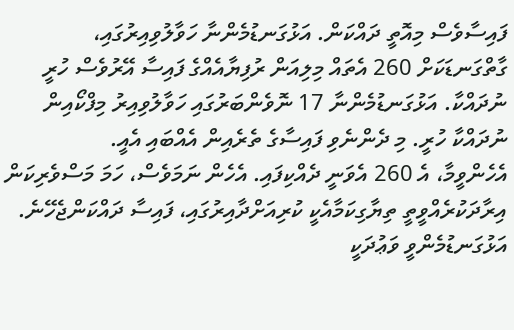ފައިސާވެސް މިއޮތީ ދައްކަން. އަޅުގަނޑުމެންނާ ހަވާލުވިއިރުގައި، ގާތްގަނޑަކަށް 260 އެތައް މިލިއަން ރުފިޔާއެއްގެ ފައިސާ އޭރުވެސް ހުރީ ނުދައްކާ. އަޅުގަނޑުމެންނާ 17 ނޮވެންބަރުގައި ހަވާލުވިއިރު މިފްކޯއިން ނުދައްކާ ހުރީ. މި ދެންނެވި ފައިސާގެ ތެރެއިން އެއްބައި އެއީ.
އެހެންވީމާ، އެ 260 އެވަނީ ދެއްކިފައި. އެހެން ނަމަވެސް، ހަމަ މަސްވެރިކަން އިރާދަކުރެއްވީތީ ތިޔާގިކަމާއެކީ ކުރިއަށްދާއިރުގައި، ފައިސާ ދައްކަންޖެހޭނެ. އަޅުގަނޑުމެންވީ ވަޢުދަކީ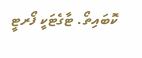ކޮބައިތޯ. ޓާގެޓަކީ ފޯރޓީ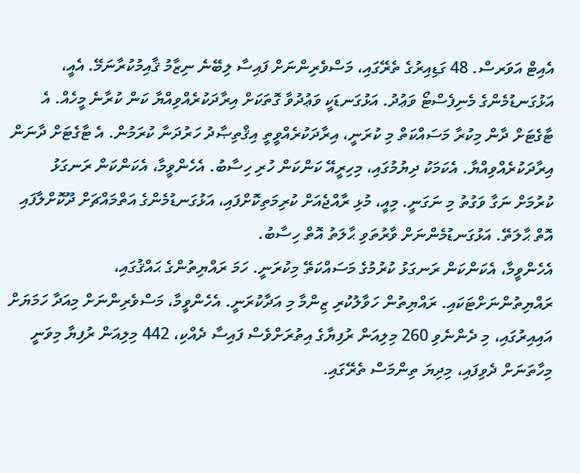އެއިޓް އަވަރސް. 48 ގަޑިއިރުގެ ތެރޭގައި، މަސްވެރިންނަށް ފައިސާ ލިބޭނެ ނިޒާމު ޤާއިމުކުރާނަމޭ. އެއީ، އަޅުގަނޑުމެންގެ މެނިފެސްޓޯ ވަޢުދު. އަޅުގަނޑަކީ ވަޢުދުވާ ގޮތަކަށް އިރާދަކުރެއްވިއްޔާ ކަން ކުރާނެ މީހެއް. އެ ޓާގެޓަށް ދާން މިކުރާ މަސައްކަތް މި ކުރަނީ، އިރާދަކުރެއްވީތީ އިޤްތިޞާދު ހަރުދަނާ ކުރަމުން. އެ ޓާގެޓަށް ދާނަން އިރާދަކުރެއްވިއްޔާ. އެކަމަކު ދިޔުމުގައި، މިހިރީއޭ ކަންކަން ހުރި ހިސާބު. އެހެންވީމާ، އެކަންކަން ރަނގަޅު ކުރުމަށް ނަގާ ވަގުތު މި ނަގަނީ. މިއީ، މުޅި ރާއްޖެއަށް ކުރިމަތިކޮށްފައި، އަޅުގަނޑުމެންގެ އަތްމައްޗަށް ދޫކޮށްލާފައި އޮތް ޙާލަތޭ. އަޅުގަނޑުމެންނަށް ވާރުތަވި ޙާލަތު އޮތް ހިސާބު.
އެހެންވީމާ، އެކަންކަން ރަނގަޅު ކުރުމުގެ މަސައްކަތޭ މިކުރަނީ. ހަމަ ރައްޔިތުންގެ ޙައްޤުގައި، ރައްޔިތުންނަށްޓަކައި. ރައްޔިތުން ހަވާލުކުރި ޒިންމާ މި އަދާކުރަނީ. އެހެންވީމާ، މަސްވެރިންނަށް މިއަދާ ހަމަޔަށް އައިއިރުގައި، މި ދެންނެވި 260 މިލިއަން ރުފިޔާގެ އިތުރަށްވެސް ފައިސާ ދެއްކި، 442 މިލިއަން ރުފިޔާ މިވަނީ މިހާތަނަށް ދެވިފައި، މިދިޔަ ތިންމަސް ތެރޭގައި.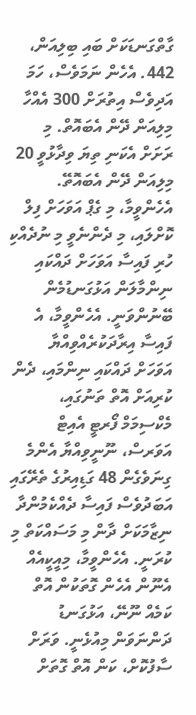ގާތްގަނޑަކަށް ބައި ބިލިއަން، 442. އެހެން ނަމަވެސް، ހަމަ އަދިވެސް އިތުރަށް 300 އެއްހާ މިލިއަން ދޭން އެބައޮތް. މި ރަށަށް އެކަނި ތިޔަ ވިދާޅުވީ 20 މިލިއަން ދޭން އެބައޮތޭ.
އެހެންވީމާ، މި ގެޕް އަވަހަށް ފިލް ކޮށްލައި، މި ދެންނެވީ މި ނުދެއްކި ހުރި ފައިސާ އަވަހަށް ދައްކައި ނިންމާލަން އަޅުގަނޑުމެން ބޭނުންވަނީ. އެހެންވީމާ، އެ ފައިސާ އިރާދަކުރެއްވިއްޔާ އަވަހަށް ދައްކައި ނިންމައި، ދެން ކުރިއަށް އޮތް ތަނުގައި، މެކްސިމަމް ފޯރޓީ އެއިޓް އަވަރސް، ނޫނީވިއްޔާ އެންމެ ގިނަވެގެން 48 ގަޑިއިރުގެ ތެރޭގައި އަބަދުވެސް ފައިސާ ދެއްކެމުންދާ ނިޒާމަކަށް ދާން މި މަސައްކަތް މި ކުރަނީ. އެހެންވީމާ، މިއީކީއެއް އެނޫން އެހެން ގޮތަކުން އޮތް ކަމެއް ނޫނޭ، އަޅުގަނޑު ދަންނަވަން މިއުޅެނީ. ވަރަށް ސާފުކޮށް، ކަން އޮތް ގޮތަށް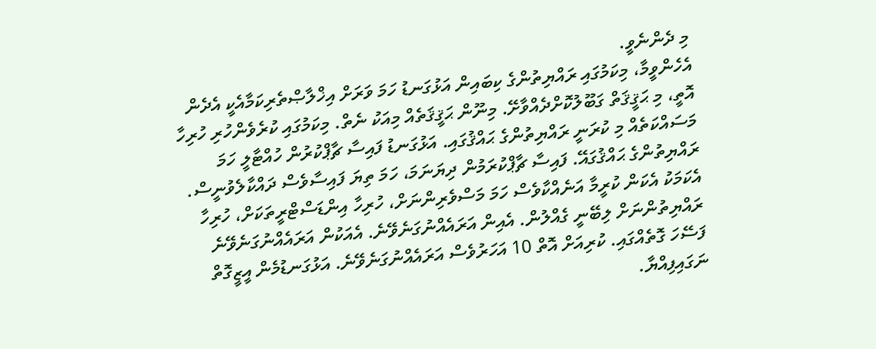މި ދެންނެވީ.
އެހެންވީމާ، މިކަމުގައި ރައްޔިތުންގެ ކިބައިން އަޅުގަނޑު ހަމަ ވަރަށް އިޚްލާޞްތެރިކަމާއެކީ އެދެން އޮތީ، މި ޙަޤީޤަތް ގަބޫލުކޮށްދެއްވާށޭ. މިނޫން ޙަޤީޤަތެއް މިއަކު ނެތް. މިކަމުގައި ކުރެވެންހުރި ހުރިހާ މަސައްކަތެއް މި ކުރަނީ ރައްޔިތުންގެ ޙައްޤުގައި. އަޅުގަނޑު ފައިސާ ޗާޕްކުރުން ހުއްޓާލީ ހަމަ ރައްޔިތުންގެ ޙައްޤުގައޭ. ފައިސާ ޗާޕްކުރަމުން ދިޔަނަމަ، ހަމަ ތިޔަ ފައިސާވެސް ދައްކާލެވުނީސް. އެކަމަކު އެކަން ކުރީމާ އަނެއްކާވެސް ހަމަ މަސްވެރިންނަށް، ހުރިހާ އިންޑަސްޓްރީތަކަށް، ހުރިހާ ރައްޔިތުންނަށް ލިބޭނީ ގެއްލުން. އެއިން އަރައެއްނުގަނެވޭނެ. އެއަކުން އަރައެއްނުގަނެވޭނެ ފަސޭހަ ގޮތެއްގައި. ކުރިއަށް އޮތް 10 އަހަރުވެސް އަރައެއްނުގަނެވޭނެ. އަޅުގަނޑުމެން އީޒީގޮތް ނަގައިފިއްޔާ.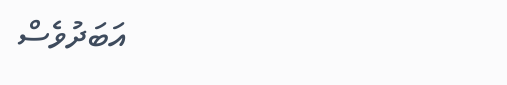އަބަދުވެސް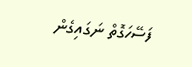ފަސޭހަގޮތް ނަގައިގެން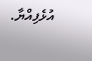އުޅެފިއްޔާ.